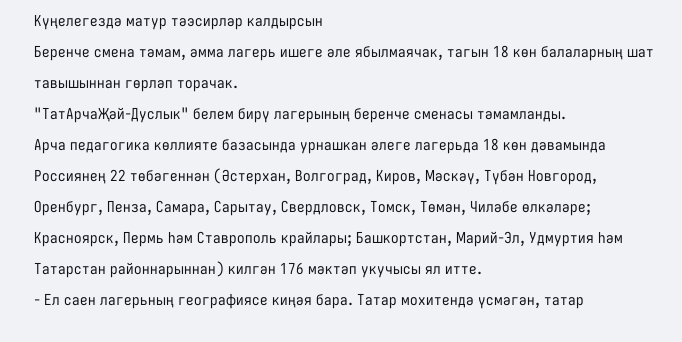Күңелегездә матур тәэсирләр калдырсын
Беренче смена тәмам, әмма лагерь ишеге әле ябылмаячак, тагын 18 көн балаларның шат тавышыннан гөрләп торачак.
"ТатАрчаҖәй-Дуслык" белем бирү лагерының беренче сменасы тәмамланды.
Арча педагогика көллияте базасында урнашкан әлеге лагерьда 18 көн дәвамында Россиянең 22 төбәгеннән (Әстерхан, Волгоград, Киров, Мәскәү, Түбән Новгород, Оренбург, Пенза, Самара, Сарытау, Свердловск, Томск, Төмән, Чиләбе өлкәләре; Красноярск, Пермь һәм Ставрополь крайлары; Башкортстан, Марий-Эл, Удмуртия һәм Татарстан районнарыннан) килгән 176 мәктәп укучысы ял итте.
- Ел саен лагерьның географиясе киңәя бара. Татар мохитендә үсмәгән, татар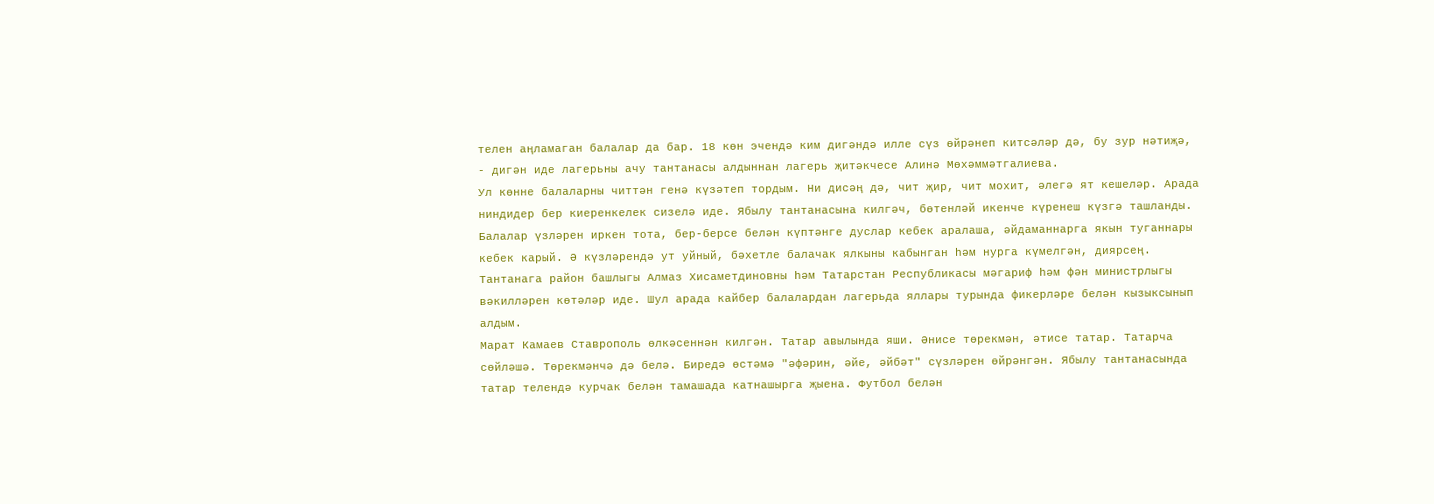телен аңламаган балалар да бар. 18 көн эчендә ким дигәндә илле сүз өйрәнеп китсәләр дә, бу зур нәтиҗә, - дигән иде лагерьны ачу тантанасы алдыннан лагерь җитәкчесе Алинә Мөхәммәтгалиева.
Ул көнне балаларны читтән генә күзәтеп тордым. Ни дисәң дә, чит җир, чит мохит, әлегә ят кешеләр. Арада ниндидер бер киеренкелек сизелә иде. Ябылу тантанасына килгәч, бөтенләй икенче күренеш күзгә ташланды. Балалар үзләрен иркен тота, бер-берсе белән күптәнге дуслар кебек аралаша, әйдаманнарга якын туганнары кебек карый. Ә күзләрендә ут уйный, бәхетле балачак ялкыны кабынган һәм нурга күмелгән, диярсең.
Тантанага район башлыгы Алмаз Хисаметдиновны һәм Татарстан Республикасы мәгариф һәм фән министрлыгы вәкилләрен көтәләр иде. Шул арада кайбер балалардан лагерьда яллары турында фикерләре белән кызыксынып алдым.
Марат Камаев Ставрополь өлкәсеннән килгән. Татар авылында яши. Әнисе төрекмән, әтисе татар. Татарча сөйләшә. Төрекмәнчә дә белә. Биредә өстәмә "әфәрин, әйе, әйбәт" сүзләрен өйрәнгән. Ябылу тантанасында татар телендә курчак белән тамашада катнашырга җыена. Футбол белән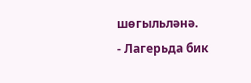шөгыльләнә.
- Лагерьда бик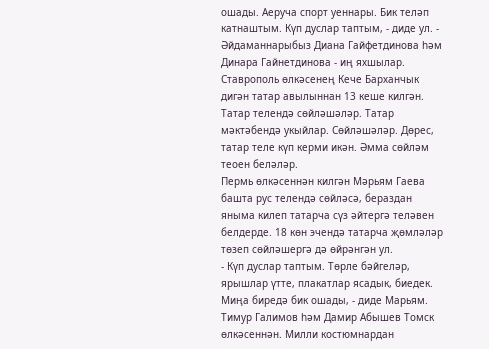ошады. Аеруча спорт уеннары. Бик теләп катнаштым. Күп дуслар таптым, - диде ул. - Әйдаманнарыбыз Диана Гайфетдинова һәм Динара Гайнетдинова - иң яхшылар.
Ставрополь өлкәсенең Кече Барханчык дигән татар авылыннан 13 кеше килгән. Татар телендә сөйләшәләр. Татар мәктәбендә укыйлар. Сөйләшәләр. Дөрес, татар теле күп керми икән. Әмма сөйләм теоен беләләр.
Пермь өлкәсеннән килгән Мәрьям Гаева башта рус телендә сөйләсә, бераздан яныма килеп татарча сүз әйтергә теләвен белдерде. 18 көн эчендә татарча җөмләләр төзеп сөйләшергә дә өйрәнгән ул.
- Күп дуслар таптым. Төрле бәйгеләр, ярышлар үтте, плакатлар ясадык, биедек. Миңа биредә бик ошады, - диде Марьям.
Тимур Галимов һәм Дамир Абышев Томск өлкәсеннән. Милли костюмнардан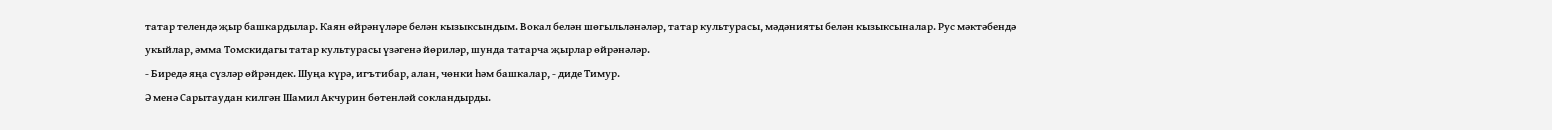татар телендә җыр башкардылар. Каян өйрәнүләре белән кызыксындым. Вокал белән шөгыльләнәләр, татар культурасы, мәдәнияты белән кызыксыналар. Рус мәктәбендә укыйлар, әмма Томскидагы татар культурасы үзәгенә йөриләр, шунда татарча җырлар өйрәнәләр.
- Биредә яңа сүзләр өйрәндек. Шуңа күрә, игътибар, алан, чөнки һәм башкалар, - диде Тимур.
Ә менә Сарытаудан килгән Шамил Акчурин бөтенләй сокландырды.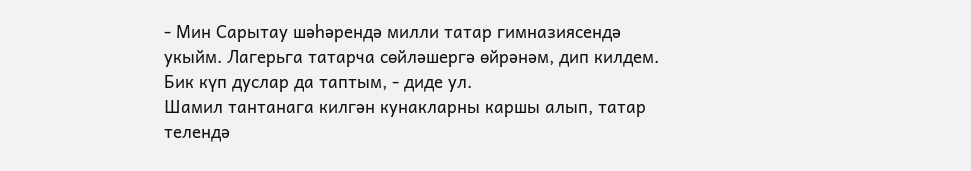- Мин Сарытау шәһәрендә милли татар гимназиясендә укыйм. Лагерьга татарча сөйләшергә өйрәнәм, дип килдем. Бик күп дуслар да таптым, - диде ул.
Шамил тантанага килгән кунакларны каршы алып, татар телендә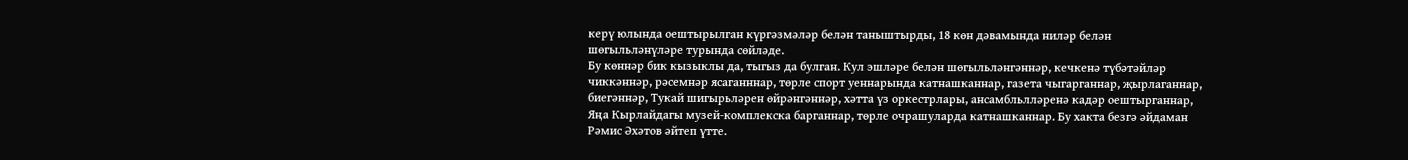керү юлында оештырылган күргәзмәләр белән таныштырды, 18 көн дәвамында ниләр белән шөгыльләнүләре турында сөйләде.
Бу көннәр бик кызыклы да, тыгыз да булган. Кул эшләре белән шөгыльләнгәннәр, кечкенә түбәтәйләр чиккәннәр, рәсемнәр ясаганннар, төрле спорт уеннарында катнашканнар, газета чыгарганнар, җырлаганнар, биегәннәр, Тукай шигырьләрен өйрәнгәннәр, хәтта үз оркестрлары, ансамбльлләренә кадәр оештырганнар, Яңа Кырлайдагы музей-комплекска барганнар, төрле очрашуларда катнашканнар. Бу хакта безгә әйдаман Рәмис Әхәтов әйтеп үтте.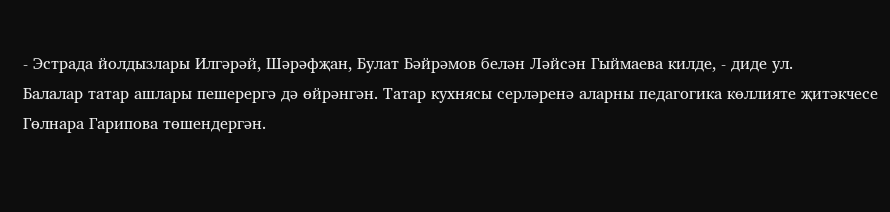- Эстрада йолдызлары Илгәрәй, Шәрәфҗан, Булат Бәйрәмов белән Ләйсән Гыймаева килде, - диде ул.
Балалар татар ашлары пешерергә дә өйрәнгән. Татар кухнясы серләренә аларны педагогика көллияте җитәкчесе Гөлнара Гарипова төшендергән.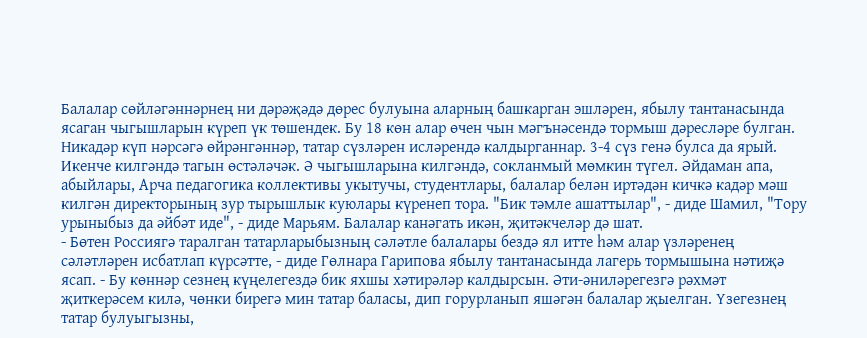Балалар сөйләгәннәрнең ни дәрәҗәдә дөрес булуына аларның башкарган эшләрен, ябылу тантанасында ясаган чыгышларын күреп үк төшендек. Бу 18 көн алар өчен чын мәгънәсендә тормыш дәресләре булган. Никадәр күп нәрсәгә өйрәнгәннәр, татар сүзләрен исләрендә калдырганнар. 3-4 сүз генә булса да ярый. Икенче килгәндә тагын өстәләчәк. Ә чыгышларына килгәндә, сокланмый мөмкин түгел. Әйдаман апа, абыйлары, Арча педагогика коллективы укытучы, студентлары, балалар белән иртәдән кичкә кадәр мәш килгән директорының зур тырышлык куюлары күренеп тора. "Бик тәмле ашаттылар", - диде Шамил, "Тору урыныбыз да әйбәт иде", - диде Марьям. Балалар канәгать икән, җитәкчеләр дә шат.
- Бөтен Россиягә таралган татарларыбызның сәләтле балалары бездә ял итте һәм алар үзләренең сәләтләрен исбатлап күрсәтте, - диде Гөлнара Гарипова ябылу тантанасында лагерь тормышына нәтиҗә ясап. - Бу көннәр сезнең күңелегездә бик яхшы хәтирәләр калдырсын. Әти-әниләрегезгә рәхмәт җиткерәсем килә, чөнки бирегә мин татар баласы, дип горурланып яшәгән балалар җыелган. Үзегезнең татар булуыгызны,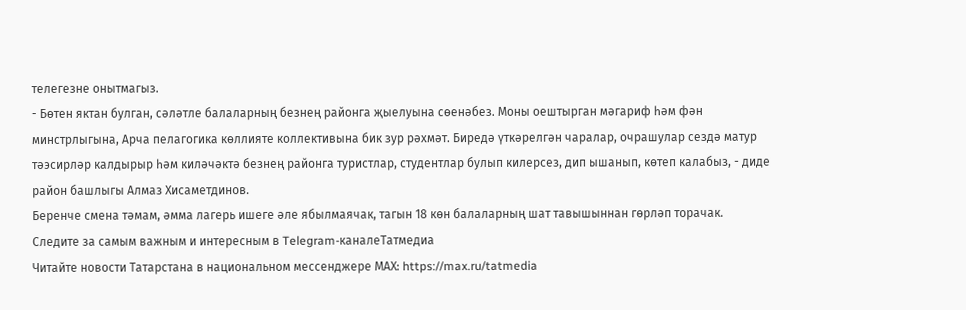телегезне онытмагыз.
- Бөтен яктан булган, сәләтле балаларның безнең районга җыелуына сөенәбез. Моны оештырган мәгариф һәм фән минстрлыгына, Арча пелагогика көллияте коллективына бик зур рәхмәт. Биредә үткәрелгән чаралар, очрашулар сездә матур тәэсирләр калдырыр һәм киләчәктә безнең районга туристлар, студентлар булып килерсез, дип ышанып, көтеп калабыз, - диде район башлыгы Алмаз Хисаметдинов.
Беренче смена тәмам, әмма лагерь ишеге әле ябылмаячак, тагын 18 көн балаларның шат тавышыннан гөрләп торачак.
Следите за самым важным и интересным в Telegram-каналеТатмедиа
Читайте новости Татарстана в национальном мессенджере MАХ: https://max.ru/tatmedia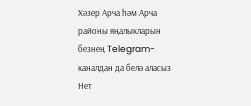Хәзер Арча һәм Арча районы яңалыкларын безнең Telegram-каналдан да белә аласыз
Нет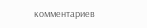комментариев